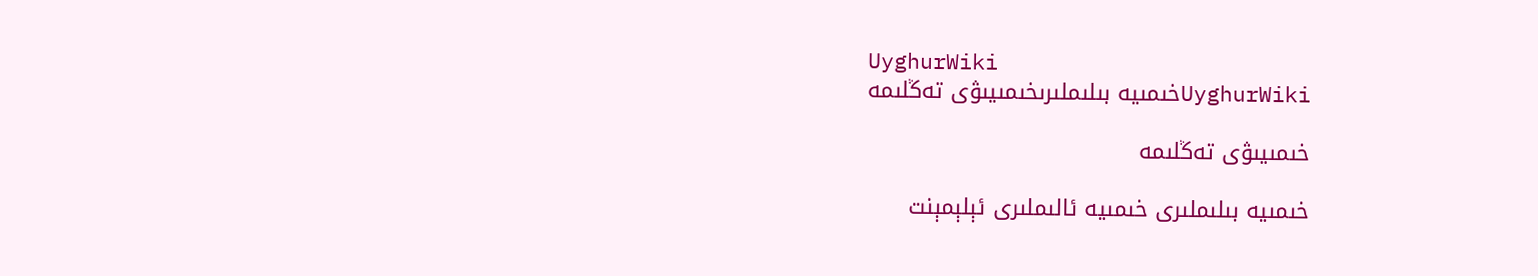UyghurWiki
UyghurWikiخىمىيە بىلىملىرىخىمىيىۋى تەڭلىمە

خىمىيىۋى تەڭلىمە

خىمىيە بىلىملىرى خىمىيە ئالىملىرى ئېلېمېنت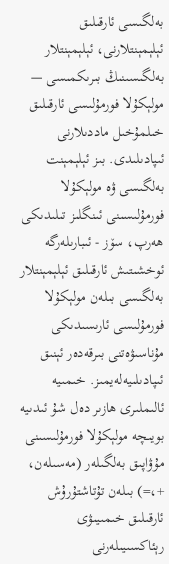بەلگىسى ئارقىلىق ئېلېمېنتلارنى، ئېلېمېنتلار بەلگىسىنىڭ بىرىكمىسى — مولېكۇلا فورمۇلىسى ئارقىلىق خىلمۇخىل ماددىلارنى ئىپادىلىدى. بىز ئېلېمېنت بەلگىسى ۋە مولېكۇلا فورمۇلىسىنى ئىنگلىز تىلىدىكى ھەرپ، سۆز - ئىبارىلەرگە ئوخشىتىش ئارقىلىق ئېلېمېنتلار بەلگىسى بىلەن مولېكۇلا فورمۇلىسى ئارىسىدىكى مۇناسىۋەتنى بىرقەدەر ئېنىق ئىپادىلىيەلەيمىز. خىمىيە ئالىملىرى ھازىر دەل شۇ ئىدىيە بويىچە مولېكۇلا فورمۇلىسىنى مۇۋاپىق بەلگىلەر (مەسىلەن، +،=) بىلەن تۇتاشتۇرۇش ئارقىلىق خىمىيىۋى رېئاكسىيىلەرنى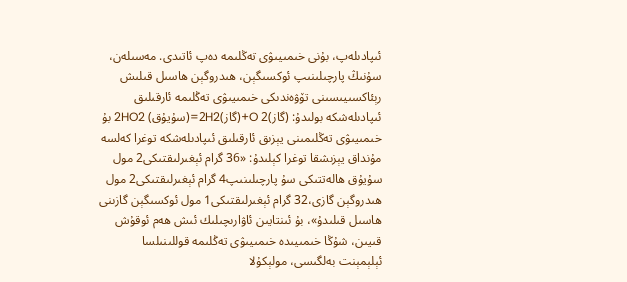ئىپادىلەپ، بۇنى خىمىيىۋى تەڭلىمە دەپ ئاتىدى. مەسىلەن، سۇنىڭ پارچىلىنىپ ئوكسىگېن، ھىدروگېن ھاسىل قىلىش رېئاكسىيىسىنى تۆۋەندىكى خىمىيىۋى تەڭلىمە ئارقىلىق ئىپادىلەشكە بولىدۇ: (گاز)2 O+(گاز)2H2=(سۇيۇق) 2HO2 بۇ خىمىيىۋى تەڭلىمىنى يېزىق ئارقىلىق ئىپادىلەشكە توغرا كەلسە مۇنداق يېزىشقا توغرا كېلىدۇ: «36 گرام ئېغىرلىقتىكى2 مول سۇيۇق ھالەتتىكى سۇ پارچىلىنىپ4 گرام ئېغىرلىقتىكى2 مول ھىدروگېن گازى،32 گرام ئېغىرلىقتىكى1 مول ئوكسىگېن گازىنى ھاسىل قىلىدۇ»، بۇ ئىنتايىن ئاۋارىچىلىك ئىش ھەم ئوقۇش قىيىن، شۇڭا خىمىيىدە خىمىيىۋى تەڭلىمە قوللىنىلسا ئېلېمېنت بەلگىسى، مولېكۇلا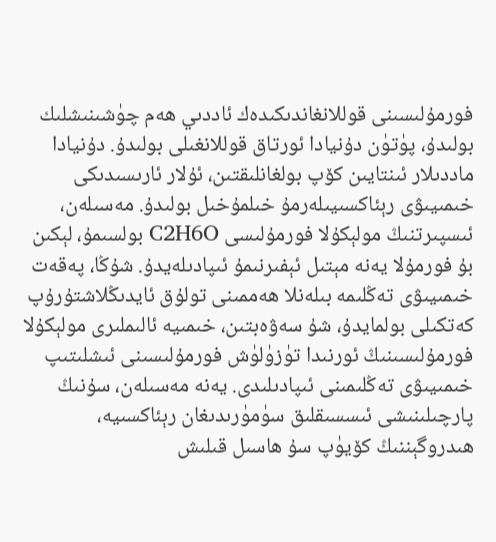فورمۇلىسىنى قوللانغاندىكىدەك ئاددىي ھەم چۈشىنىشلىك بولىدۇ، پۈتۈن دۇنيادا ئورتاق قوللانغىلى بولىدۇ. دۇنيادا ماددىلار ئىنتايىن كۆپ بولغانلىقتىن، ئۇلار ئارىسىدىكى خىمىيىۋى رېئاكسىيىلەرمۇ خىلمۇخىل بولىدۇ. مەسىلەن، ئىسپىرتنىڭ مولېكۇلا فورمۇلىسى C2H6O بولسىمۇ، لېكىن بۇ فورمۇلا يەنە مېتىل ئېفىرنىمۇ ئىپادىلەيدۇ. شۇڭا، پەقەت خىمىيىۋى تەڭلىمە بىلەنلا ھەممىنى تولۇق ئايدىڭلاشتۇرۇپ كەتكىلى بولمايدۇ، شۇ سەۋەبتىن، خىمىيە ئالىملىرى مولېكۇلا فورمۇلىسىنىڭ ئورنىدا تۈزۈلۈش فورمۇلىسىنى ئىشلىتىپ خىمىيىۋى تەڭلىمىنى ئىپادىلىدى. يەنە مەسىلەن، سۇنىڭ پارچىلىنىشى ئىسسىقلىق سۈمۈرىدىغان رېئاكسىيە، ھىدروگېننىڭ كۆيۈپ سۇ ھاسىل قىلىش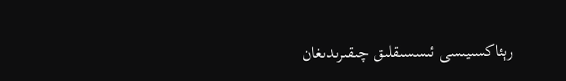رېئاكسىيىسى ئىسسىقلىق چىقىرىدىغان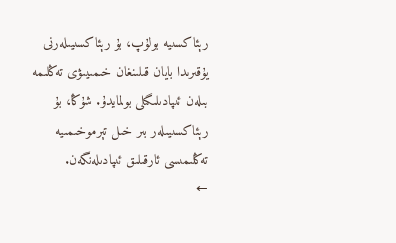رېئاكسىيە بولۇپ، بۇ رېئاكسىيىلەرنى يۇقىرىدا بايان قىلىنغان خىمىيىۋى تەڭلىمە بىلەن ئىپادىلىگىلى بولمايدۇ. شۇڭا، بۇ رېئاكسىيىلەر بىر خىل تېرموخىمىيە تەڭلىمىسى ئارقىلىق ئىپادىلەنگەن.
←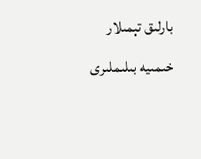بارلىق تېمىلار خىمىيە بىلىملىرى